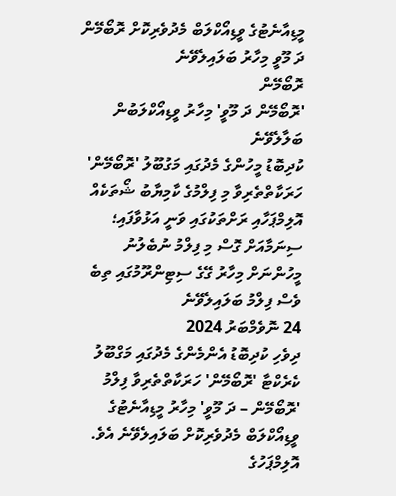މީޑިއާނެޓުގެ ވީޑިއޯކްލަބް މެދުވެރިކޮށް ރޮބޯމޭން ދަ މޫވީ މިހާރު ބަލައިލެވޭނެ
ރޮބޯމޭން
'ރޮބޯމޭން ދަ މޫވީ' މިހާރު ވީޑިއޯކްލަބުން ބަލާލެވޭނެ
ކުދިބޮޑު މީހުންގެ މެދުގައި މަގުބޫލު 'ރޮބޯމޭން' ހަރަކާތްތެރިވާ މި ފިލްމުގެ ކާމިޔާބު ޝޯތަކެއް އޮލިމްޕަހާއި ރަށްތަކުގައި ވަނީ އަޅުވާފައި؛ ސިނަމާއަށް ގޮސް މި ފިލްމު ނުބެލުނު މީހުންނަށް މިހާރު ގޭގެ ސިޓިންރޫމުގައި ތިބެ ވެސް ފިލްމު ބަލައިލެވޭނެ
24 ނޮވެމްބަރު 2024
ދިވެހި ކުދިބޮޑު އެންމެންގެ މެދުގައި މަގްބޫލު ކެރެކްޓާ 'ރޮބޯމޭން' ހަރަކާތްތެރިވާ ފިލްމު 'ރޮބޯމޭން – ދަ މޫވީ' މިހާރު މީޑިއާނެޓުގެ ވީޑިއޯކްލަބް މެދުވެރިކޮށް ބަލައިލެވޭނެ އެވެ.
އޮލިމްޕަހުގެ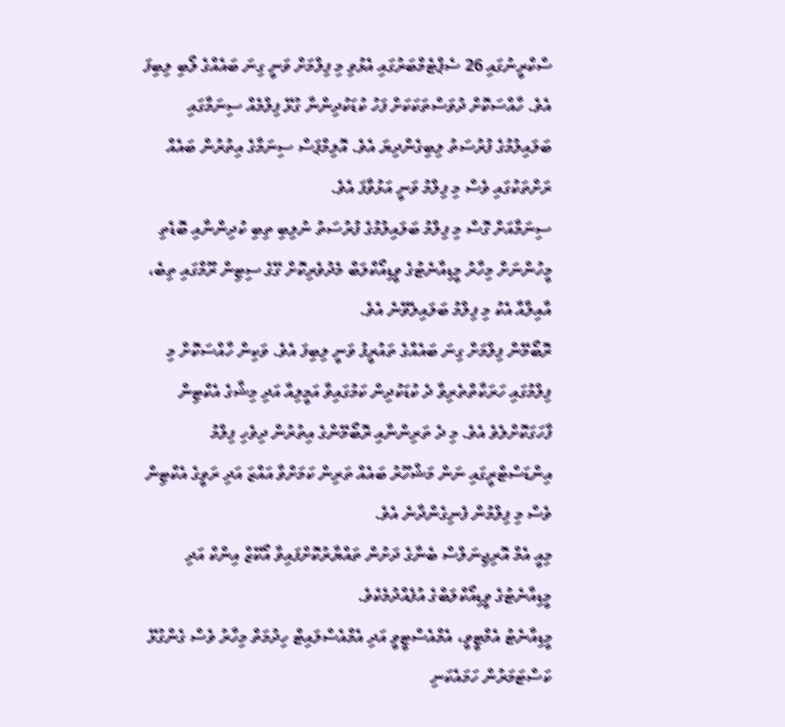ސްކްރީނުގައި 26 ސެޕްޓެމްބަރުގައި އެޅުވި މި ފިލްމަށް ވަނީ ގިނަ ބައެއްގެ ލޯބި ލިބިފަ އެވެ. ހާއްސަކޮށް ދުވަސްތަކަކަށް ފަހު ކުޑަކުދިންނާ ގުޅޭ ފިލްމެއް ސިނަމާގައި ބަލައިލުމުގެ ފުރުސަތު ލިބިގެންދިޔަ އެވެ. އޮލިމްޕަސް ސިނަމާގެ އިތުރުން ބައެއް ރަށްތަކުގައި ވެސް މި ފިލްމު ވަނީ އަޅުވާފަ އެވެ.
ސިނަމާއަށް ގޮސް މި ފިލްމު ބަލައިލުމުގެ ފުރުސަތު ނުލިބި ތިބި ކުދިންނާއި ބޮޑެތި މީހުންނަށް މިހާރު މީޑިއާނެޓުގެ ވީޑިއޯކްލަބް މެދުވެރިކޮށް ގޭގެ ސިޓިން ރޫމްގައި ތިބެ، އާއިލާއާ އެކު މި ފިލްމު ބަލައިލެވޭނެ އެވެ.
ރޮބޯމޭން ފިލްމަށް ގިނަ ބައެއްގެ ތައުރީފު ވަނީ ލިބިފަ އެވެ. ވަކިން ހާއްސަކޮށް މި ފިލްމުގައި ހަރަކާތްތެރިވާ ދެ ކުޑަކުދިން ކަމުގައިވާ އަމީލިއާ އަދި މިޝާގެ އެކްޓިން ފާހަގަކޮށްލެވެ އެވެ. މި ދެ ތަރިންނާއި ރޮބޯމޭންގެ އިތުރުން ދިވެހި ފިލްމު އިންޑަސްޓްރީގައި ނަން މަޝްހޫރު ބައެއް ތަރިން ކަމަށްވާ އައްޒަ އަދި ރަވީގެ އެކްޓިން ވެސް މި ފިލްމުން ފެނިގެންދާނެ އެވެ.
މިއީ އެމް އޮރިޖިނަލްސް ބެނާގެ ދަށުން ތައްޔާރުކޮށްފައިވާ އޯކޭޒް އިންކް އަދި މީޑިއާނެޓުގެ ވީޑިއޯކްލަބްގެ އުފެއްދުމެކެވެ.
މީޑިއާނެޓު އެމްޓީވީ، އެމްއެސްޓީވީ އަދި އެމްއެސްލައިޓް ހިދުމަތް މިހާރު ވެސް ގެންގުޅޭ ކަސްޓަމަރުން ހަމައެކަނި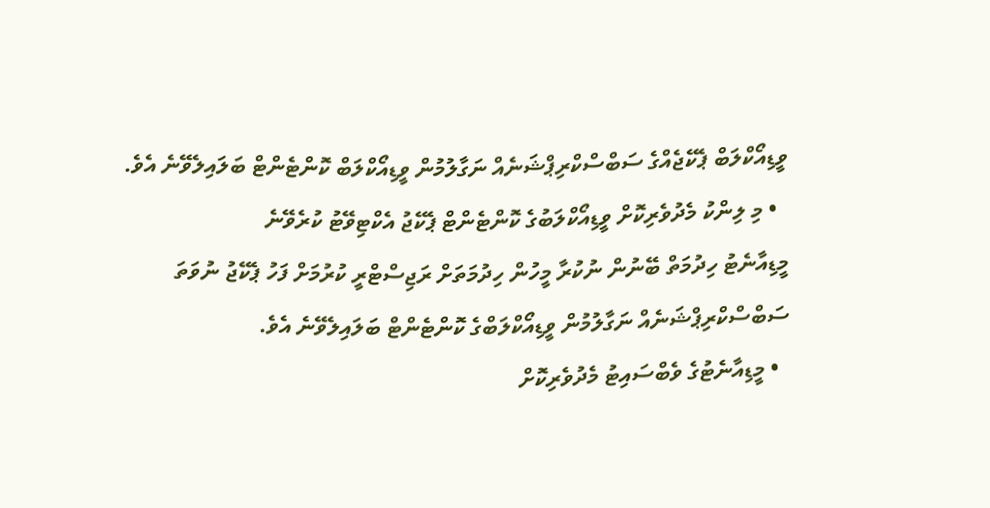ވީޑިއޯކްލަބް ޕެކޭޖެއްގެ ސަބްސްކްރިޕްޝަނެއް ނަގާލުމުން ވީޑިއޯކްލަބް ކޮންޓެންޓް ބަލައިލެވޭނެ އެވެ.
  • މި ލިންކު މެދުވެރިކޮށް ވީޑިއޯކްލަބުގެ ކޮންޓެންޓް ޕެކޭޖު އެކްޓިވޭޓު ކުރެވޭނެ
މީޑިއާނެޓު ހިދުމަތް ބޭނުން ނުކުރާ މީހުން ހިދުމަތަށް ރަޖިސްޓްރީ ކުރުމަށް ފަހު ޕެކޭޖު ނުވަތަ ސަބްސްކްރިޕްޝަނެއް ނަގާލުމުން ވީޑިއޯކްލަބްގެ ކޮންޓެންޓް ބަލައިލެވޭނެ އެވެ.
  • މީޑިއާނެޓުގެ ވެބްސައިޓު މެދުވެރިކޮށް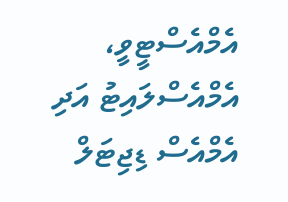އެމްއެސްޓީވީ، އެމްއެސްލައިޓު އަދި އެމްއެސް ޑިޖިޓަލް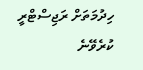ހިދުމަތަށް ރަޖިސްޓްރީ ކުރެވޭނެ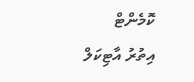ކޮމެންޓް
އިތުރު އާޓިކަލް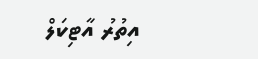އިތުރު އާޓިކަލް